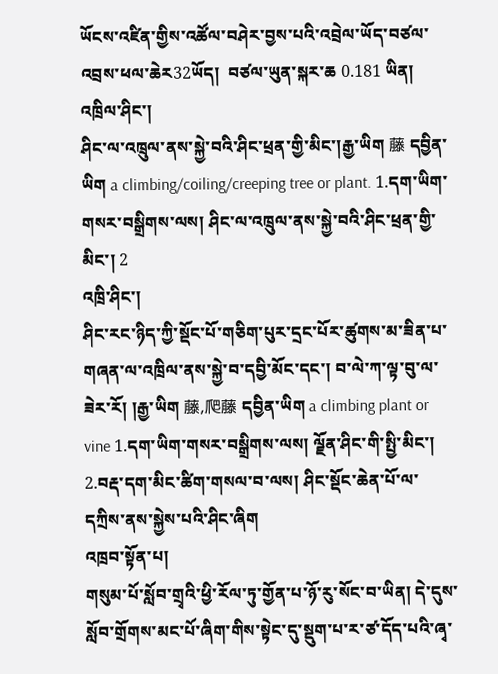ཡོངས་འཛིན་གྱིས་འཚོལ་བཤེར་བྱས་པའི་འབྲེལ་ཡོད་བཙལ་འབྲས་ཕལ་ཆེར32ཡོད།  བཙལ་ཡུན་སྐར་ཆ 0.181 ཡིན།
འཁྲིལ་ཤིང་།
ཤིང་ལ་འཁྲུལ་ནས་སྐྱེ་བའི་ཤིང་ཕྲན་གྱི་མིང་།རྒྱ་ཡིག 藤 དབྱིན་ཡིག a climbing/coiling/creeping tree or plant. 1.དག་ཡིག་གསར་བསྒྲིགས་ལས། ཤིང་ལ་འཁྲུལ་ནས་སྐྱེ་བའི་ཤིང་ཕྲན་གྱི་མིང་། 2
འཁྲི་ཤིང་།
ཤིང་རང་ཉིད་ཀྱི་སྡོང་པོ་གཅིག་པུར་དྲང་པོར་ཚུགས་མ་ཟིན་པ་གཞན་ལ་འཁྲིལ་ནས་སྐྱེ་བ་དབྱི་མོང་དང་། བ་ལེ་ཀ་ལྟ་བུ་ལ་ཟེར་རོ། །རྒྱ་ཡིག 藤,爬藤 དབྱིན་ཡིག a climbing plant or vine 1.དག་ཡིག་གསར་བསྒྲིགས་ལས། ལྗོན་ཤིང་གི་སྤྱི་མིང་། 2.བརྡ་དག་མིང་ཚིག་གསལ་བ་ལས། ཤིང་སྡོང་ཆེན་པོ་ལ་དཀྲིས་ནས་སྐྱེས་པའི་ཤིང་ཞིག
འཁྲབ་སྟོན་པ།
གསུམ་པོ་སློབ་གྲྭའི་ཕྱི་རོལ་ཏུ་གྱོན་པ་ཉོ་རུ་སོང་བ་ཡིན། དེ་དུས་སློབ་གྲོགས་མང་པོ་ཞིག་གིས་སྟེང་དུ་སྡུག་པ་ར་ཙ་དོད་པའི་ཞྭ་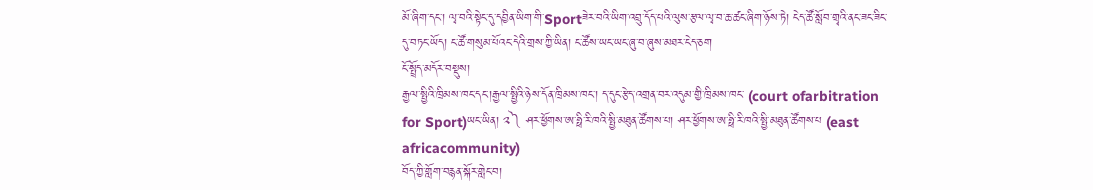མོ་ཞིག་དང་། ལྭ་བའི་སྟེང་དུ་དབྱིན་ཡིག་གི་Sportཟེར་བའི་ཡིག་འབྲུ་དོད་པའི་ལུས་རྩལ་ལྭ་བ་ཆ་ཚང་ཞིག་ཉོས་ཏེ། ངེད་ཚོ་སློབ་གྲྭའི་ནང་ཟང་ཟིང་དུ་བཏང་ཡོད། ང་ཚོ་གསུམ་པོའང་དེའི་གྲས་ཀྱི་ཡིན། ང་ཚོས་ཡང་ཡང་ཞུ་བ་ཞུས་མཐར་ངེད་ཅག
ངོ་སྤྲོད་མདོར་བསྡུས།
རྒྱལ་སྤྱིའི་ཁྲིམས་ཁང་དང་།རྒྱལ་སྤྱིའི་ཉེས་དོན་ཁྲིམས་ཁང་། ད་དུང་རྩེད་འགྲན་བར་འདུམ་གྱི་ཁྲིམས་ཁང་ (court ofarbitration for Sport)ཡང་ཡིན། ༢༽ ཤར་ཕྱོགས་ཨ་ཧྥི་རི་ཁའི་སྤྱི་མཐུན་ཚོགས་པ། ཤར་ཕྱོགས་ཨ་ཧྥི་རི་ཁའི་སྤྱི་མཐུན་ཚོགས་པ (east africacommunity)
བོད་ཀྱི་གློག་བརྙན་སྐོར་གླེང་བ།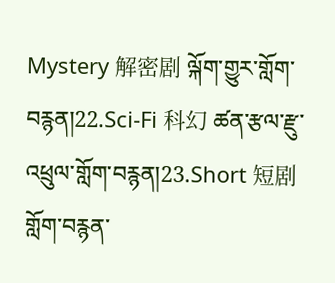Mystery 解密剧 ལྐོག་གྱུར་གློག་བརྙན།22.Sci-Fi 科幻 ཚན་རྩལ་རྫུ་འཕྲུལ་གློག་བརྙན།23.Short 短剧 གློག་བརྙན་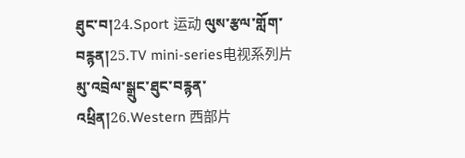ཐུང་བ།24.Sport 运动 ལུས་རྩལ་གློག་བརྙན།25.TV mini-series电视系列片མུ་འབྲེལ་སྒྲུང་ཐུང་བརྙན་འཕྲིན།26.Western 西部片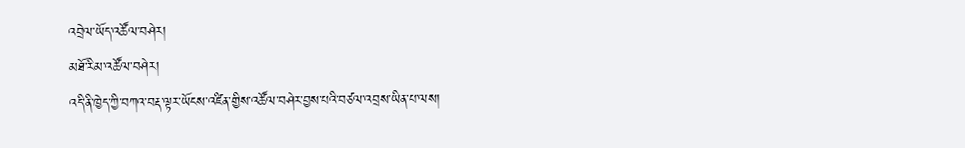འབྲེལ་ཡོད་འཚོལ་བཤེར།
མཐོ་རིམ་འཚོལ་བཤེར།
འདི་ནི་ཁྱེད་ཀྱི་བཀའ་བརྡ་ལྟར་ཡོངས་འཛིན་གྱིས་འཚོལ་བཤེར་བྱས་པའི་བཙལ་འབྲས་ཡིན་པ་ལས།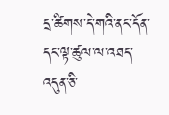དྲ་ཚིགས་དེ་གའི་ནང་དོན་དང་ལྟ་ཚུལ་ལ་འཐད་འདུན་ཅི་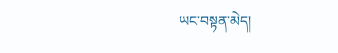ཡང་བསྟན་མེད།